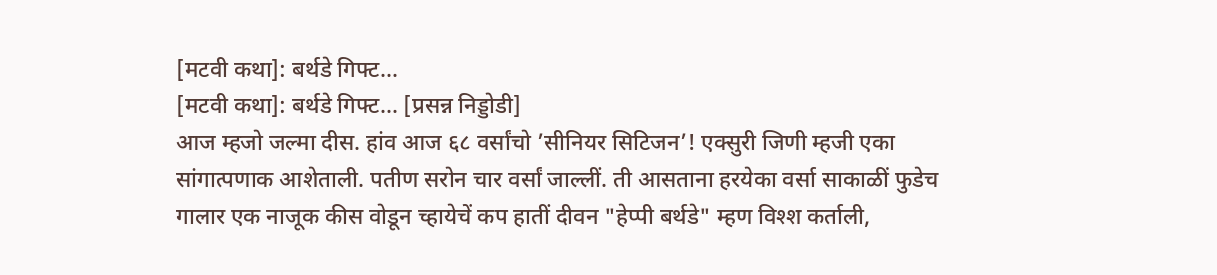[मटवी कथा]: बर्थडे गिफ्ट...
[मटवी कथा]: बर्थडे गिफ्ट... [प्रसन्न निड्डोडी]
आज म्हजो जल्मा दीस. हांव आज ६८ वर्सांचो ’सीनियर सिटिजन’! एक्सुरी जिणी म्हजी एका सांगात्पणाक आशेताली. पतीण सरोन चार वर्सां जाल्लीं. ती आसताना हरयेका वर्सा साकाळीं फुडेच गालार एक नाजूक कीस वोडून च्हायेचें कप हातीं दीवन "हेप्पी बर्थडे" म्हण विश्श कर्ताली,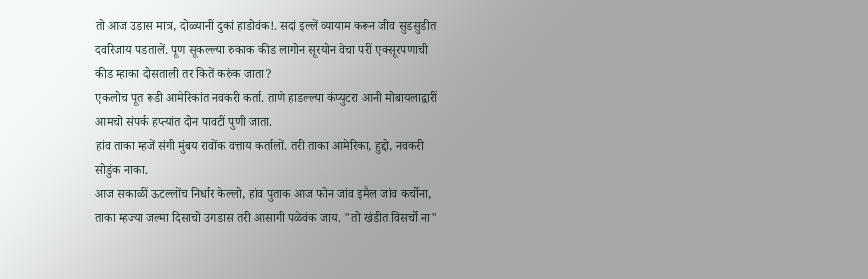तो आज उडास मात्र, दोळ्यानीं दुकां हाडोवंक!. सदां इल्लें व्यायाम करून जीव सुडसुडीत दवरिजाय पडतालें. पूण सूकल्ल्या रुकाक कीड लागोन सूरयोन वेचा परीं एक्सूरपणाची कीड म्हाका दोसताली तर कितें करुंक जाता?
एकलोच पूत रूडी आमेरिकांत नवकरी कर्ता. ताणे हाडल्ल्या कंप्युटरा आनी मोबायलाद्वारीं आमचो संपर्क हप्त्यांत दोन पावटीं पुणी जाता.
हांव ताका म्हजें संगी मुंबय रावोंक वत्ताय कर्तालों. तरी ताका आमेरिका, हुद्दो, नवकरी सोडुंक नाका.
आज सकाळीं ऊटल्लोंच निर्धार केल्लो, हांव पुताक आज फोन जांव इमैल जांव कर्चोना, ताका म्हज्या जल्मा दिसाचो उगडास तरी आसागी पळेवंक जाय. "तो खंडीत विसर्चो ना"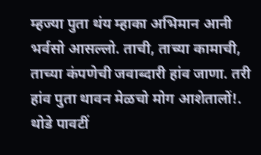म्हज्या पुता थंय म्हाका अभिमान आनी भर्वसो आसल्लो. ताची, ताच्या कामाची, ताच्या कंपणेची जवाब्दारी हांव जाणा. तरी हांव पुता थावन मेळचो मोग आशेतालों!.
थोडे पावटीं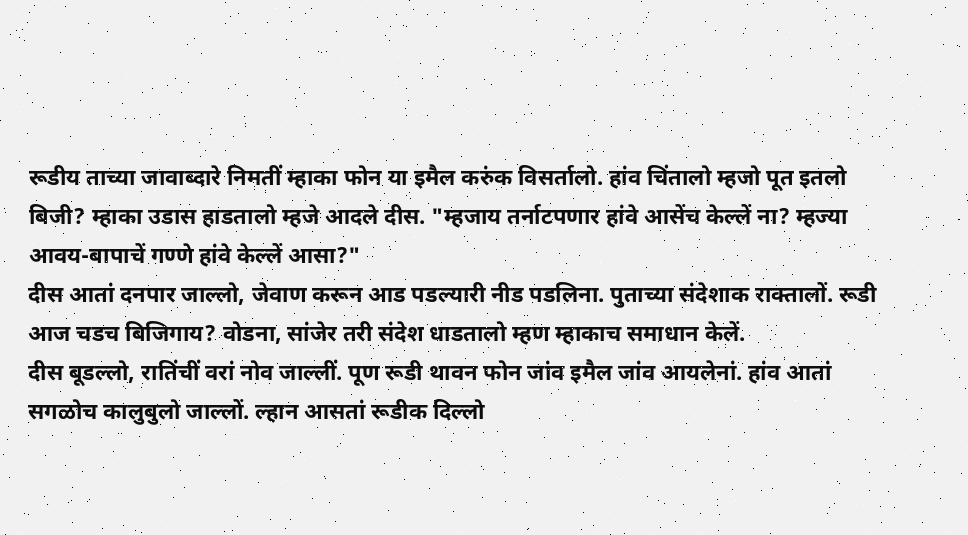रूडीय ताच्या जावाब्दारे निमतीं म्हाका फोन या इमैल करुंक विसर्तालो. हांव चिंतालो म्हजो पूत इतलो बिजी? म्हाका उडास हाडतालो म्हजे आदले दीस. "म्हजाय तर्नाटपणार हांवे आसेंच केल्लें ना? म्हज्या आवय-बापाचें गण्णे हांवे केल्लें आसा?"
दीस आतां दनपार जाल्लो, जेवाण करून आड पडल्यारी नीड पडलिना. पुताच्या संदेशाक राक्तालों. रूडी आज चडच बिजिगाय? वोडना, सांजेर तरी संदेश धाडतालो म्हण म्हाकाच समाधान केलें.
दीस बूडल्लो, रातिंचीं वरां नोव जाल्लीं. पूण रूडी थावन फोन जांव इमैल जांव आयलेनां. हांव आतां सगळोच कालुबुलो जाल्लों. ल्हान आसतां रूडीक दिल्लो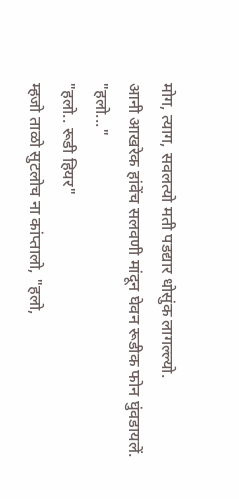मोग, त्याग, सवलत्यो मती पडद्यार धोसुंक लागल्ल्यो.
आनी आखरेक हांवेंच सलवणी मांदून घेवन रूडीक फोन घुंवडायलें.
"हलो..."
"हलो.. रूडी हियर"
म्हजो ताळो सुटलोच ना कांप्तालो, "हलो,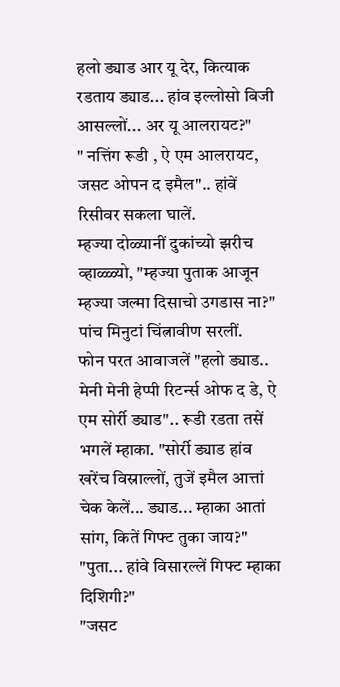हलो ड्याड आर यू देर, कित्याक रडताय ड्याड... हांव इल्लोसो बिजी आसल्लों... अर यू आलरायट?"
" नत्तिंग रूडी , ऐ एम आलरायट, जसट ओपन द इमैल".. हांवें रिसीवर सकला घालें.
म्हज्या दोळ्यानीं दुकांच्यो झरीच व्हाळ्ळ्यो, "म्हज्या पुताक आजून म्हज्या जल्मा दिसाचो उगडास ना?"
पांच मिनुटां चिंत्नावीण सरलीं.
फोन परत आवाजलें "हलो ड्याड.. मेनी मेनी हेप्पी रिटर्न्स ओफ द डे, ऐ एम सोर्री ड्याड".. रूडी रडता तसें भगलें म्हाका. "सोर्री ड्याड हांव खरेंच विस्राल्लों, तुजें इमैल आत्तां चेक केलें... ड्याड... म्हाका आतां सांग, कितें गिफ्ट तुका जाय?"
"पुता... हांवे विसारल्लें गिफ्ट म्हाका दिशिगी?"
"जसट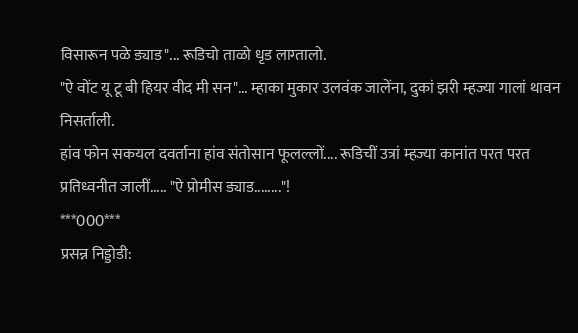विसारून पळे ड्याड"... रूडिचो ताळो धृड लाग्तालो.
"ऐ वोंट यू टू बी हियर वीद मी सन"... म्हाका मुकार उलवंक जालेंना, दुकां झरी म्हज्या गालां थावन निसर्ताली.
हांव फोन सकयल दवर्ताना हांव संतोसान फूलल्लों.... रूडिचीं उत्रां म्हज्या कानांत परत परत प्रतिध्वनीत जालीं..... "ऐ प्रोमीस ड्याड........"!
***000***
प्रसन्न निड्डोडी: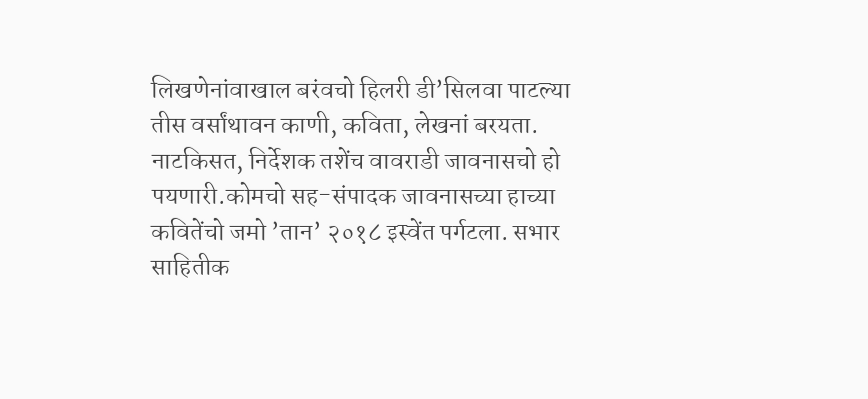लिखणेनांवाखाल बरंवचो हिलरी डी’सिलवा पाटल्या तीस वर्सांथावन काणी, कविता, लेखनां बरयता. नाटकिसत, निर्देशक तशेंच वावराडी जावनासचो हो पयणारी.कोमचो सह-संपादक जावनासच्या हाच्या कवितेंचो जमो ’तान’ २०१८ इस्वेंत पर्गटला. सभार साहितीक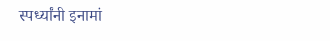स्पर्ध्यांनी इनामां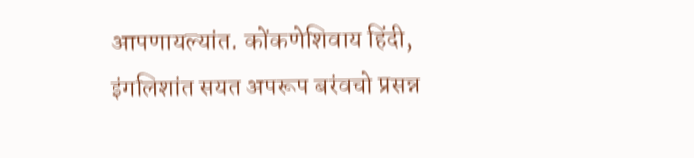आपणायल्यांत. कोंकणेशिवाय हिंदी, इंगलिशांत सयत अपरूप बरंवचो प्रसन्न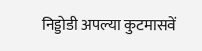निड्डोडी अपल्या कुटमासवें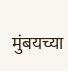मुंबयच्या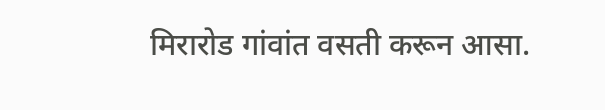मिरारोड गांवांत वसती करून आसा.